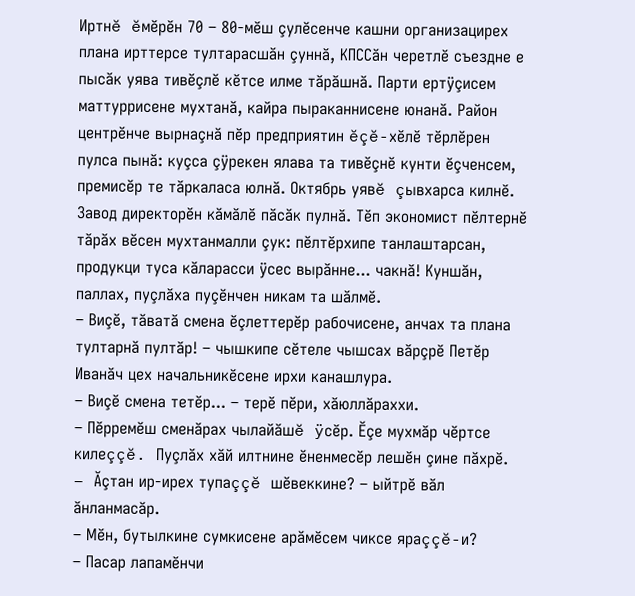Иртнĕ ĕмĕрĕн 70 – 80-мĕш çулĕсенче кашни организацирех плана ирттерсе тултарасшăн çуннă, КПССăн черетлĕ съездне е пысăк уява тивĕçлĕ кĕтсе илме тăрăшнă. Парти ертÿçисем маттуррисене мухтанă, кайра пыраканнисене юнанă. Район центрĕнче вырнаçнă пĕр предприятин ĕçĕ-хĕлĕ тĕрлĕрен пулса пынă: куçса çÿрекен ялава та тивĕçнĕ кунти ĕçченсем, премисĕр те тăркаласа юлнă. Октябрь уявĕ çывхарса килнĕ. Завод директорĕн кăмăлĕ пăсăк пулнă. Тĕп экономист пĕлтернĕ тăрăх вĕсен мухтанмалли çук: пĕлтĕрхипе танлаштарсан, продукци туса кăларасси ÿсес вырăнне... чакнă! Куншăн, паллах, пуçлăха пуçĕнчен никам та шăлмĕ.
– Виçĕ, тăватă смена ĕçлеттерĕр рабочисене, анчах та плана тултарнă пултăр! – чышкипе сĕтеле чышсах вăрçрĕ Петĕр Иванăч цех начальникĕсене ирхи канашлура.
– Виçĕ смена тетĕр... – терĕ пĕри, хăюллăраххи.
– Пĕрремĕш сменăрах чылайăшĕ ÿсĕр. Ĕçе мухмăр чĕртсе килеççĕ. Пуçлăх хăй илтнине ĕненмесĕр лешĕн çине пăхрĕ.
– Ăçтан ир-ирех тупаççĕ шĕвеккине? – ыйтрĕ вăл ăнланмасăр.
– Мĕн, бутылкине сумкисене арăмĕсем чиксе яраççĕ-и?
– Пасар лапамĕнчи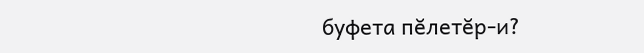буфета пĕлетĕр-и?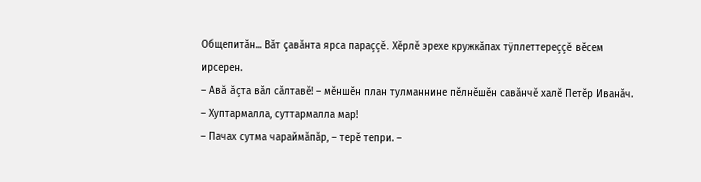Общепитăн... Вăт çавăнта ярса параççĕ. Хĕрлĕ эрехе кружкăпах тÿплеттереççĕ вĕсем ирсерен.
– Авă ăçта вăл сăлтавĕ! – мĕншĕн план тулманнине пĕлнĕшĕн савăнчĕ халĕ Петĕр Иванăч.
– Хуптармалла, суттармалла мар!
– Пачах сутма чараймăпăр, – терĕ тепри. –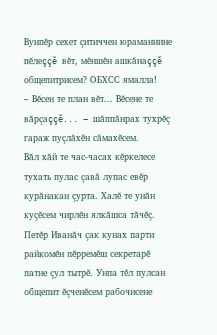Вунпĕр сехет çитиччен юраманнине пĕлеççĕ вĕт, мĕншĕн ашкăнаççĕ общепитрисем? ОБХСС ямалла!
– Вĕсен те план вĕт... Вĕсене те вăрçаççĕ... – шăппăнрах тухрĕç гараж пуçлăхĕн сăмахĕсем.
Вăл хăй те час-часах кĕркелесе тухать пулас çавă лупас евĕр курăнакан çурта. Халĕ те унăн куçĕсем чирлĕн ялкăшса тăчĕç. Петĕр Иванăч çак кунах парти райкомĕн пĕрремĕш секретарĕ патне çул тытрĕ. Унпа тĕл пулсан общепит ĕçченĕсем рабочисене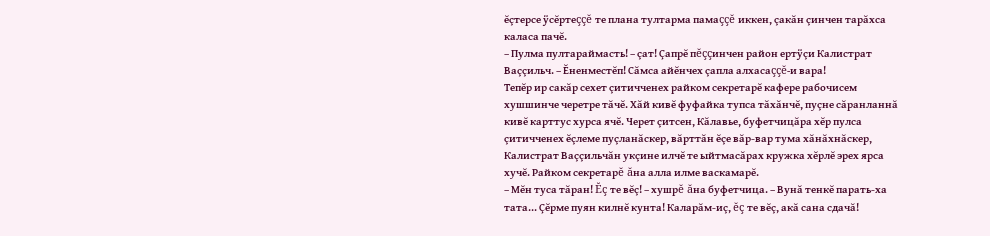ĕçтерсе ÿсĕртеççĕ те плана тултарма памаççĕ иккен, çакăн çинчен тарăхса каласа пачĕ.
– Пулма пултараймасть! – çат! Çапрĕ пĕççинчен район ертÿçи Калистрат Ваççильч. – Ĕненместĕп! Сăмса айĕнчех çапла алхасаççĕ-и вара!
Тепĕр ир сакăр сехет çитичченех райком секретарĕ кафере рабочисем хушшинче черетре тăчĕ. Хăй кивĕ фуфайка тупса тăхăнчĕ, пуçне сăранланнă кивĕ карттус хурса ячĕ. Черет çитсен, Кăлавье, буфетчицăра хĕр пулса çитичченех ĕçлеме пуçланăскер, вăрттăн ĕçе вăр-вар тума хăнăхнăскер, Калистрат Ваççильчăн укçине илчĕ те ыйтмасăрах кружка хĕрлĕ эрех ярса хучĕ. Райком секретарĕ ăна алла илме васкамарĕ.
– Мĕн туса тăран! Ĕç те вĕç! – хушрĕ ăна буфетчица. – Вунă тенкĕ парать-ха тата... Çĕрме пуян килнĕ кунта! Каларăм-иç, ĕç те вĕç, акă сана сдачă!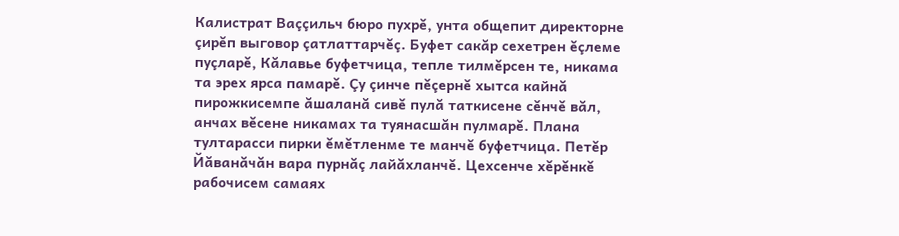Калистрат Ваççильч бюро пухрĕ, унта общепит директорне çирĕп выговор çатлаттарчĕç. Буфет сакăр сехетрен ĕçлеме пуçларĕ, Кăлавье буфетчица, тепле тилмĕрсен те, никама та эрех ярса памарĕ. Çу çинче пĕçернĕ хытса кайнă пирожкисемпе ăшаланă сивĕ пулă таткисене сĕнчĕ вăл, анчах вĕсене никамах та туянасшăн пулмарĕ. Плана тултарасси пирки ĕмĕтленме те манчĕ буфетчица. Петĕр Йăванăчăн вара пурнăç лайăхланчĕ. Цехсенче хĕрĕнкĕ рабочисем самаях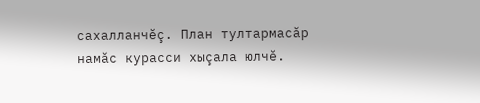сахалланчĕç. План тултармасăр намăс курасси хыçала юлчĕ.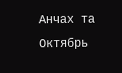Анчах та Октябрь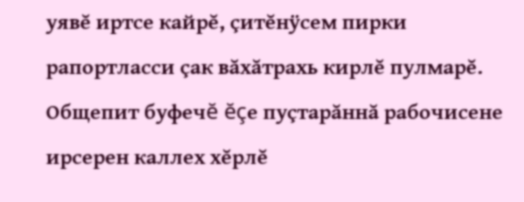уявĕ иртсе кайрĕ, çитĕнÿсем пирки рапортласси çак вăхăтрахь кирлĕ пулмарĕ. Общепит буфечĕ ĕçе пуçтарăннă рабочисене ирсерен каллех хĕрлĕ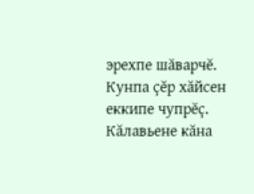эрехпе шăварчĕ. Кунпа çĕр хăйсен еккипе чупрĕç. Кăлавьене кăна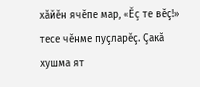хăйĕн ячĕпе мар, «Ĕç те вĕç!» тесе чĕнме пуçларĕç. Çакă хушма ят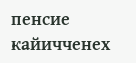пенсие кайичченех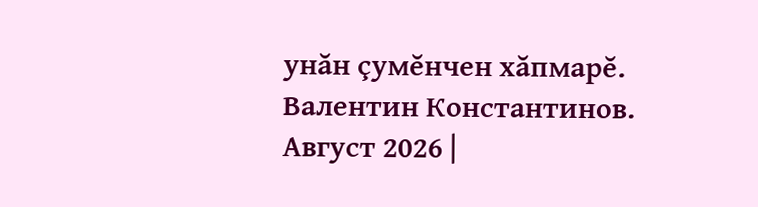унăн çумĕнчен хăпмарĕ.
Валентин Константинов.
Август 2026 |